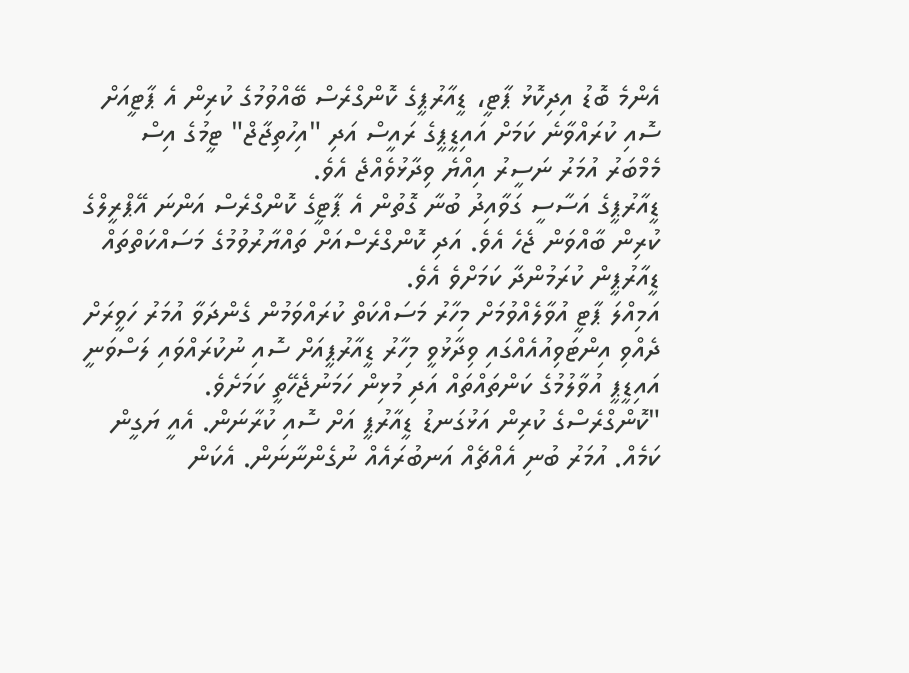އެންމެ ބޮޑު އިދިކޮޅު ޕާޓީ، ޑީއާރުޕީގެ ކޮންގްރެސް ބޭއްވުމުގެ ކުރިން އެ ޕާޓީއަށް ސޮއި ކުރައްވާނެ ކަމަށް އައިޑީޕީގެ ރައީސް އަދި "އިހުތިޖާޖް" ޓީމުގެ އިސް މެމްބަރު އުމަރު ނަސީރު އިއްޔެ ވިދާޅުވެއްޖެ އެވެ.
ޑީއާރުޕީގެ އަސާސީ ގަވާއިދު ބުނާ ގޮތުން އެ ޕާޓީގެ ކޮންގްރެސް އަންނަ އޭޕްރީލްގެ ކުރިން ބާއްވަން ޖެހެ އެވެ. އަދި ކޮންގްރެސްއަށް ތައްޔާރުވުމުގެ މަސައްކަތްތައް ޑީއާރުޕީން ކުރަމުންދާ ކަމަށްވެ އެވެ.
އަމިއްލަ ޕާޓީ އުވާލެއްވުމަށް މިހާރު މަސައްކަތް ކުރައްވަމުން ގެންދަވާ އުމަރު ހަވީރަށް ދެއްވި އިންޓަވިއުއެއްގައި ވިދާޅުވީ މިހާރު ޑީއާރުޕީއަށް ސޮއި ނުކުރައްވައި ލަސްވަނީ އައިޑީޕީ އުވާލުމުގެ ކަންތައްތައް އަދި މުޅިން ހަމަނުޖެހޭތީ ކަމަށެވެ.
"ކޮންގްރެސްގެ ކުރިން އަޅުގަނޑު ޑީއާރުޕީ އަށް ސޮއި ކުރާނަން. އެއީ ޔަގީން ކަމެއް. އުމަރު ބުނި އެއްޗެއް އަނބުރައެއް ނުގެންނާނަން. އެކަން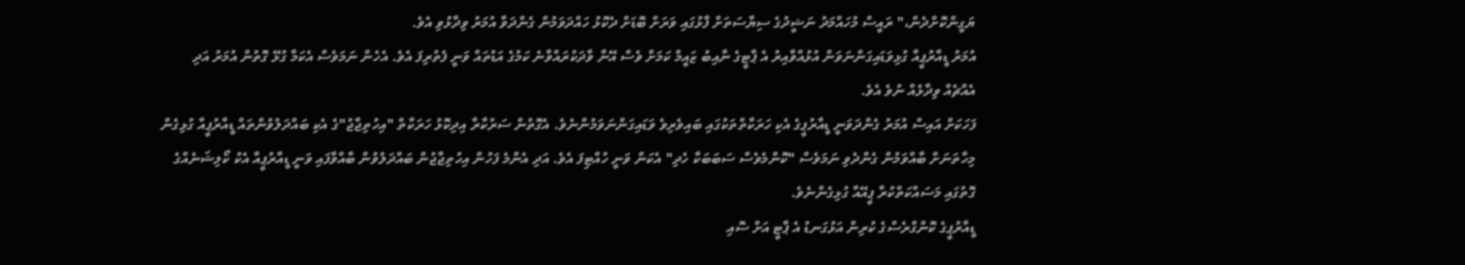ޔަގީންކޮށްދެން،" ރައީސް މުހައްމަދު ނަޝީދުގެ ސިޔާސަތަށް ފާޅުގައި ވަރަށް ބޮޑަށް ދެކޮޅު ހައްދަވަމުން ގެންދަވާ އުމަރު ވިދާޅުވި އެވެ.
އުމަރު ޑީއާރުޕީއާ ގުޅިވަޑައިގަންނަވަން އުޅުއްވާއިރު އެ ޕާޓީގެ ނާއިބު ޒައީމް ކަމަށް ވެސް އޭނާ ވާދަކުރައްވާނެ ކަމުގެ އަޑުތައް ވަނީ ފެތުރިފަ އެވެ. އެހެން ނަމަވެސް އެކަމާ ގުޅޭ ގޮތުން އުމަރު އަދި އެއްޗެއް ވިދާޅެއް ނުވެ އެވެ.
ފަހަކަށް އައިސް އުމަރު ގެންދަވަނީ ޑީއާރުޕީގެ އެކި ހަރަކާތްތަކުގައި ބައިވެރިވެ ވަޑައިގަންނަވަމުންނެވެ. އެގޮތުން ސަރުކާރާ އިދިކޮޅު ހަރަކާތް "އިހުތިޖާޖު"ގެ އެކި ބައްދަލުވުންތައް ޑީއާރުޕީއާ ގުޅިގެން މިހާތަނަށް ބާއްވަމުން ގެންދެވި ނަމަވެސް "ކޮންމެވެސް ސަބަބަކާ ހެދި" އެކަން ވަނީ ހުއްޓިފަ އެވެ. އަދި އެންމެ ފަހުން އިހުތިޖާޖުން ބައްދަލުވުން ބާއްވާފައި ވަނީ ޑީއާރުޕީއާ އެކު ކޯލިޝަނެއްގެ ގޮތުގައި މަސައްކަތްކުރާ ޕީއޭއާ ގުޅިގެންނެވެ.
ޑީއާރުޕީގެ ކޮންގްރެސްގެ ކުރިން އަޅުގަނޑު އެ ޕާޓީ އަށް ސޮއި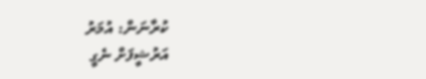ކުރާނަން: އުމަރު
އަރުޝީފަށް ނެގީ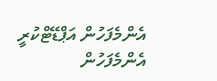އެންމެފަހުން އަޕްޑޭޓްކުރީ
އެންމެފަހުން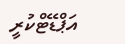އަޕްޑޭޓްކުރީ